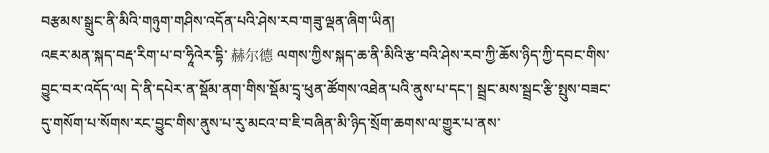བརྩམས་སྒྲུང་ནི་མིའི་གཉུག་གཤིས་འདོན་པའི་ཤེས་རབ་གཟུ་ལྡན་ཞིག་ཡིན།
འཇར་མན་སྐད་བརྡ་རིག་པ་བ་ཧཱིའེར་དྷི་ 赫尔德 ལགས་ཀྱིས་སྐད་ཆ་ནི་མིའི་རྩ་བའི་ཤེས་རབ་ཀྱི་ཆོས་ཉིད་ཀྱི་དབང་གིས་བྱུང་བར་འདོད་ལ། དེ་ནི་དཔེར་ན་སྡོམ་ནག་གིས་སྡོམ་དྲྭ་ཕུན་ཚོགས་འཐེན་པའི་ནུས་པ་དང་། སྦྲང་མས་སྦྲང་རྩི་སྤུས་བཟང་དུ་གསོག་པ་སོགས་རང་བྱུང་གིས་ནུས་པ་རུ་མངའ་བ་ཇི་བཞིན་མི་ཉིད་སྲོག་ཆགས་ལ་གྱུར་པ་ནས་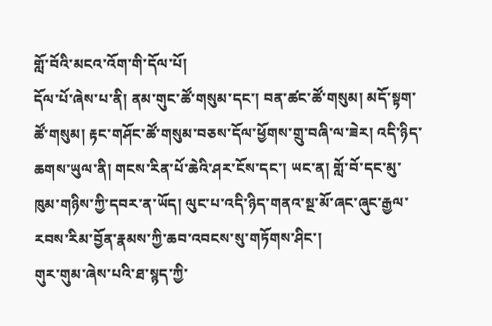གློ་བོའི་མངའ་འོག་གི་དོལ་པོ།
དོལ་པོ་ཞེས་པ་ནི། ནམ་གུང་ཚོ་གསུམ་དང་། བན་ཚང་ཚོ་གསུམ། མདོ་སྟག་ཚོ་གསུམ། རྟང་གཤོང་ཚོ་གསུམ་བཅས་དོལ་ཕྱོགས་གྲུ་བཞི་ལ་ཟེར། འདི་ཉིད་ཆགས་ཡུལ་ནི། གངས་རིན་པོ་ཆེའི་ཤར་ངོས་དང་། ཡང་ན། གློ་བོ་དང་མུ་ཁུམ་གཉིས་ཀྱི་དབར་ན་ཡོད། ལུང་པ་འདི་ཉིད་གནའ་སྔ་མོ་ཞང་ཞུང་རྒྱལ་རབས་རིམ་བྱོན་རྣམས་ཀྱི་ཆབ་འབངས་སུ་གཏོགས་ཤིང་།
གུར་གུམ་ཞེས་པའི་ཐ་སྙད་ཀྱི་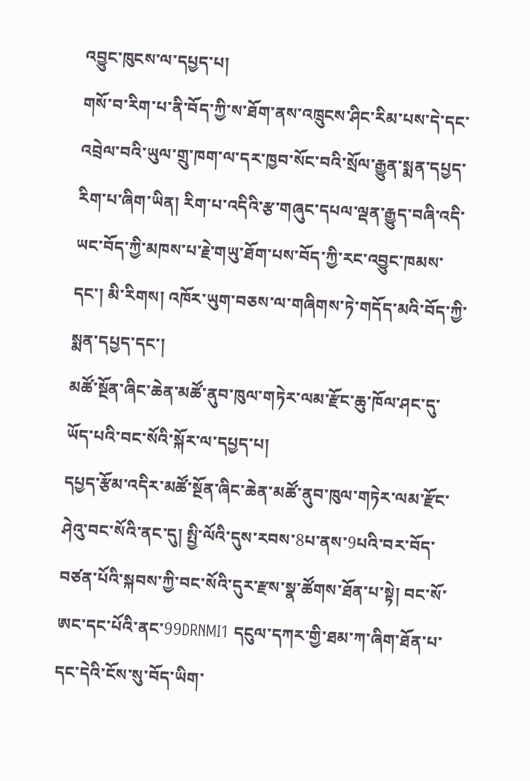འབྱུང་ཁུངས་ལ་དཔྱད་པ།
གསོ་བ་རིག་པ་ནི་བོད་ཀྱི་ས་ཐོག་ནས་འཁྲུངས་ཤིང་རིམ་པས་དེ་དང་འབྲེལ་བའི་ཡུལ་གྲུ་ཁག་ལ་དར་ཁྱབ་སོང་བའི་སྲོལ་རྒྱུན་སྨན་དཔྱད་རིག་པ་ཞིག་ཡིན། རིག་པ་འདིའི་རྩ་གཞུང་དཔལ་ལྡན་རྒྱུད་བཞི་འདི་ཡང་བོད་ཀྱི་མཁས་པ་རྗེ་གཡུ་ཐོག་པས་བོད་ཀྱི་རང་འབྱུང་ཁམས་དང་། མི་རིགས། འཁོར་ཡུག་བཅས་ལ་གཞིགས་ཏེ་གདོད་མའི་བོད་ཀྱི་སྨན་དཔྱད་དང་།
མཚོ་སྔོན་ཞིང་ཆེན་མཚོ་ནུབ་ཁུལ་གཏེར་ལམ་རྫོང་ཆུ་ཁོལ་ཤང་དུ་ཡོད་པའི་བང་སོའི་སྐོར་ལ་དཔྱད་པ།
དཔྱད་རྩོམ་འདིར་མཚོ་སྔོན་ཞིང་ཆེན་མཚོ་ནུབ་ཁུལ་གཏེར་ལམ་རྫོང་ཤེའུ་བང་སོའི་ནང་དུ། སྤྱི་ལོའི་དུས་རབས་8པ་ནས་9པའི་བར་བོད་བཙན་པོའི་སྐབས་ཀྱི་བང་སོའི་དུར་རྫས་སྣ་ཚོགས་ཐོན་པ་སྟེ། བང་སོ་ཨང་དང་པོའི་ནང་99DRNMI1 དངུལ་དཀར་གྱི་ཐམ་ཀ་ཞིག་ཐོན་པ་དང་དེའི་ངོས་སུ་བོད་ཡིག་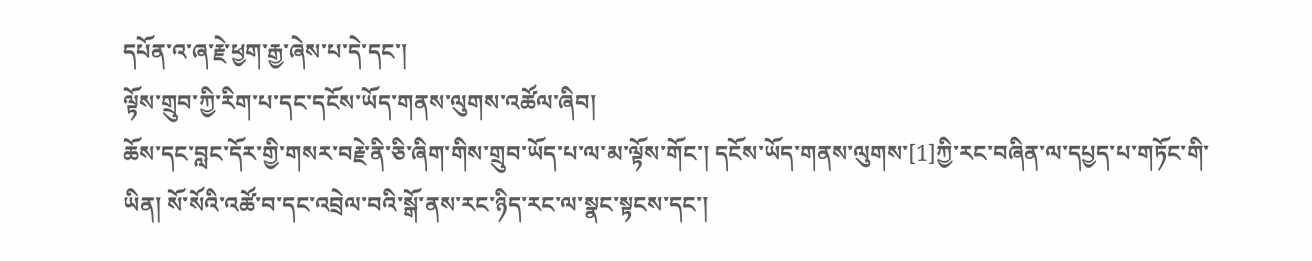དཔོན་འ་ཞ་རྗེ་ཕྱག་རྒྱ་ཞེས་པ་དེ་དང་།
ལྟོས་གྲུབ་ཀྱི་རིག་པ་དང་དངོས་ཡོད་གནས་ལུགས་འཚོལ་ཞིབ།
ཆོས་དང་བླང་དོར་གྱི་གསར་བརྗེ་ནི་ཅི་ཞིག་གིས་གྲུབ་ཡོད་པ་ལ་མ་ལྟོས་གོང་། དངོས་ཡོད་གནས་ལུགས་[1]ཀྱི་རང་བཞིན་ལ་དཔྱད་པ་གཏོང་གི་ཡིན། སོ་སོའི་འཚོ་བ་དང་འབྲེལ་བའི་སྒོ་ནས་རང་ཉིད་རང་ལ་སྣང་སྟངས་དང་།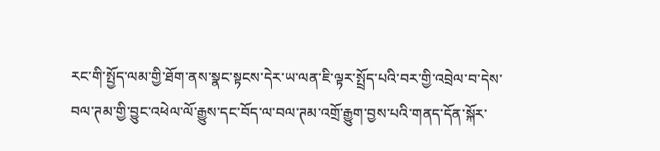རང་གི་སྤྱོད་ལམ་གྱི་ཐོག་ནས་སྣང་སྟངས་དེར་ཡ་ལན་ཇི་ལྟར་སྤྲོད་པའི་བར་གྱི་འབྲེལ་བ་དེས་
བལ་ཊམ་གྱི་བྱུང་འཕེལ་ལོ་རྒྱུས་དང་བོད་ལ་བལ་ཊམ་འགྲོ་རྒྱུག་བྱས་པའི་གནད་དོན་སྐོར་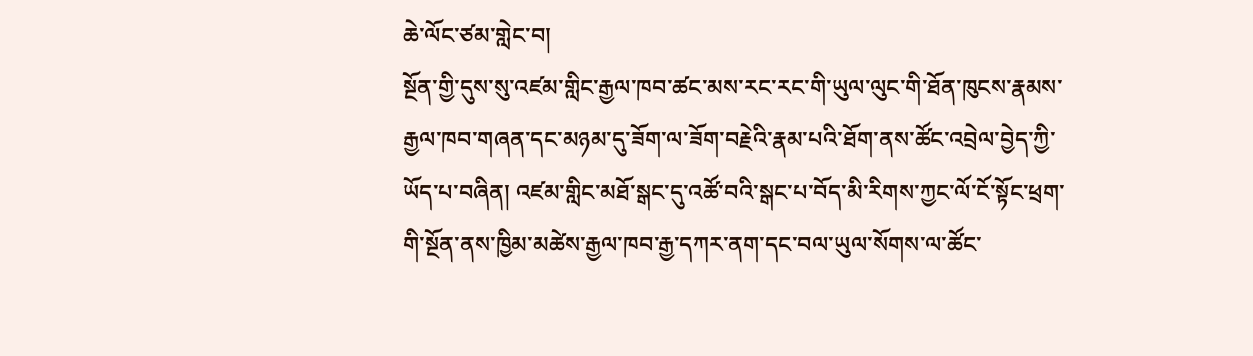ཆེ་ལོང་ཙམ་གླེང་བ།
སྔོན་གྱི་དུས་སུ་འཛམ་གླིང་རྒྱལ་ཁབ་ཚང་མས་རང་རང་གི་ཡུལ་ལུང་གི་ཐོན་ཁུངས་རྣམས་རྒྱལ་ཁབ་གཞན་དང་མཉམ་དུ་ཟོག་ལ་ཟོག་བརྗེའི་རྣམ་པའི་ཐོག་ནས་ཚོང་འབྲེལ་བྱེད་ཀྱི་ཡོད་པ་བཞིན། འཛམ་གླིང་མཐོ་སྒང་དུ་འཚོ་བའི་སྒང་པ་བོད་མི་རིགས་ཀྱང་ལོ་ངོ་སྟོང་ཕྲག་གི་སྔོན་ནས་ཁྱིམ་མཚེས་རྒྱལ་ཁབ་རྒྱ་དཀར་ནག་དང་བལ་ཡུལ་སོགས་ལ་ཚོང་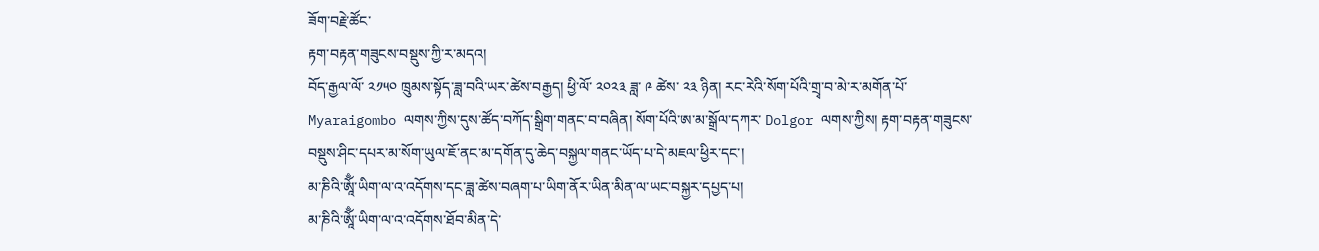ཟོག་བརྗེ་ཚོང་
རྟག་བརྟན་གཟུངས་བསྡུས་ཀྱི་ར་མདའ།
བོད་རྒྱལ་ལོ་ ༢༡༥༠ ཁྲུམས་སྟོད་ཟླ་བའི་ཡར་ཚེས་བརྒྱད། ཕྱི་ལོ་ ༢༠༢༣ ཟླ་ ༩ ཚེས་ ༢༣ ཉིན། རང་རེའི་སོག་པོའི་གྲྭ་བ་མེ་ར་མགོན་པོ་ Myaraigombo ལགས་ཀྱིས་དུས་ཚོད་བཀོད་སྒྲིག་གནང་བ་བཞིན། སོག་པོའི་ཨ་མ་སྒྲོལ་དཀར་ Dolgor ལགས་ཀྱིས། རྟག་བརྟན་གཟུངས་བསྡུས་ཤིང་དཔར་མ་སོག་ཡུལ་ཇོ་ནང་མ་དགོན་དུ་ཆེད་བསྐྱལ་གནང་ཡོད་པ་དེ་མཇལ་ཕྱིར་དང་།
མ་ཎིའི་ཨཱོྃ་ཡིག་ལ་འ་འདོགས་དང་ཟླ་ཚེས་བཞག་པ་ཡིག་ནོར་ཡིན་མིན་ལ་ཡང་བསྐྱར་དཔྱད་པ།
མ་ཎིའི་ཨཱོྃ་ཡིག་ལ་འ་འདོགས་ཐོབ་མིན་དེ་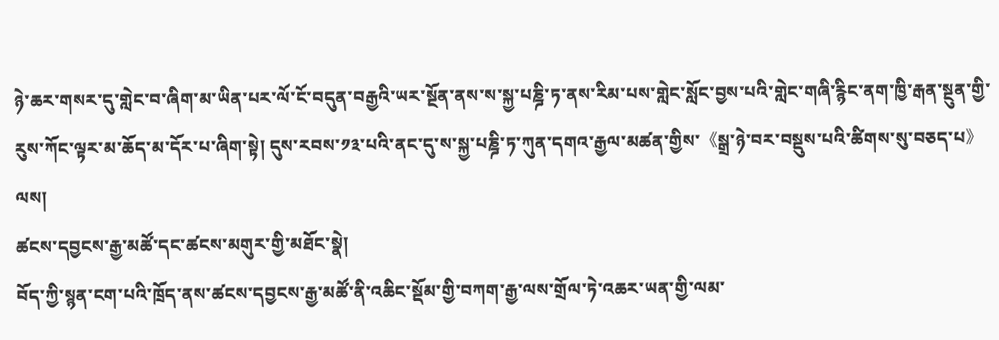ཉེ་ཆར་གསར་དུ་གླེང་བ་ཞིག་མ་ཡིན་པར་ལོ་ངོ་བདུན་བརྒྱའི་ཡར་སྔོན་ནས་ས་སྐྱ་པཎྜི་ཏ་ནས་རིམ་པས་གླེང་སློང་བྱས་པའི་གླེང་གཞི་རྙིང་ནག་ཁྱི་རྒན་སྔུན་གྱི་རུས་ཀོང་ལྟར་མ་ཆོད་མ་དོར་པ་ཞིག་སྟེ། དུས་རབས་༡༣་པའི་ནང་དུ་ས་སྐྱ་པཎྜི་ཏ་ཀུན་དགའ་རྒྱལ་མཚན་གྱིས་《སྒྲ་ཉེ་བར་བསྡུས་པའི་ཚིགས་སུ་བཅད་པ》ལས།
ཚངས་དབྱངས་རྒྱ་མཚོ་དང་ཚངས་མགུར་གྱི་མཐོང་སྣེ།
བོད་ཀྱི་སྙན་ངག་པའི་ཁྲོད་ནས་ཚངས་དབྱངས་རྒྱ་མཚོ་ནི་འཆིང་སྡོམ་གྱི་བཀག་རྒྱ་ལས་གྲོལ་ཏེ་འཆར་ཡན་གྱི་ལམ་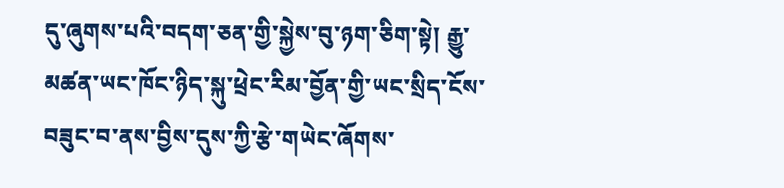དུ་ཞུགས་པའི་བདག་ཅན་གྱི་སྐྱེས་བུ་ཉག་ཅིག་སྟེ། རྒྱུ་མཚན་ཡང་ཁོང་ཉིད་སྐུ་ཕྲེང་རིམ་བྱོན་གྱི་ཡང་སྲིད་ངོས་བཟུང་བ་ནས་བྱིས་དུས་ཀྱི་རྩེ་གཡེང་ཞོགས་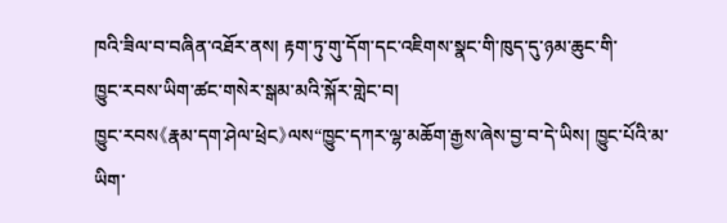ཁའི་ཟིལ་བ་བཞིན་འཐོར་ནས། རྟག་ཏུ་གུ་དོག་དང་འཇིགས་སྣང་གི་ཁུད་དུ་ཉམ་ཆུང་གི་
ཁྱུང་རབས་ཡིག་ཚང་གསེར་སྒམ་མའི་སྐོར་གླེང་བ།
ཁྱུང་རབས《རྣམ་དག་ཤེལ་ཕྲེང》ལས“ཁྱུང་དཀར་ལྷ་མཆོག་རྒྱས་ཞེས་བྱ་བ་དེ་ཡིས། ཁྱུང་པོའི་མ་ཡིག་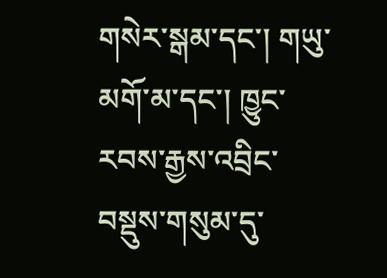གསེར་སྒམ་དང་། གཡུ་མགོ་མ་དང་། ཁྱུང་རབས་རྒྱས་འབྲིང་བསྡུས་གསུམ་དུ་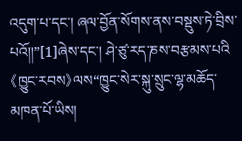འདུག་པ་དང་། ཞལ་བྱོན་སོགས་ནས་བསྡུས་ཏེ་བྲིས་པའོ།།”[1]ཞེས་དང་། ཤེ་ཙུ་རད་ཎས་བརྩམས་པའི《ཁྱུང་རབས》ལས“ཁྱུང་སེར་སྐུ་སྲུང་ལྷ་མཆོད་མཁན་པོ་ཡིས།